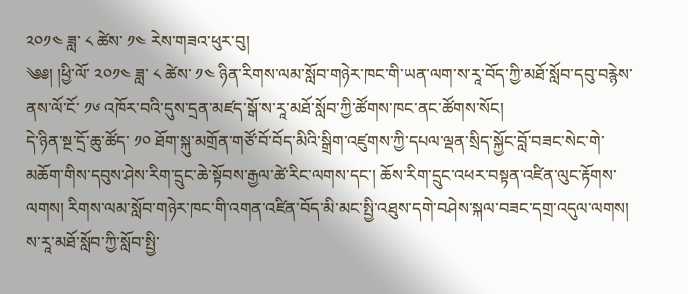༢༠༡༤ ཟླ་ ༨ ཚེས་ ༡༤ རེས་གཟའ་ཕུར་བུ།
༄༅། །ཕྱི་ལོ་ ༢༠༡༤ ཟླ་ ༨ ཚེས་ ༡༤ ཉིན་རིགས་ལམ་སློབ་གཉེར་ཁང་གི་ཡན་ལག་ས་རཱ་བོད་ཀྱི་མཐོ་སློབ་དབུ་བརྙེས་ནས་ལོ་ངོ་ ༡༦ འཁོར་བའི་དུས་དྲན་མཛད་སྒོ་ས་རཱ་མཐོ་སློབ་ཀྱི་ཚོགས་ཁང་ནང་ཚོགས་སོང།
དེ་ཉིན་སྔ་དྲོ་ཆུ་ཚོད་ ༡༠ ཐོག་སྐུ་མགྲོན་གཙོ་བོ་བོད་མིའི་སྒྲིག་འཛུགས་ཀྱི་དཔལ་ལྡན་སྲིད་སྐྱོང་བློ་བཟང་སེང་གེ་མཆོག་གིས་དབུས་ཤེས་རིག་དྲུང་ཆེ་སྟོབས་རྒྱལ་ཚེ་རིང་ལགས་དང་། ཆོས་རིག་དྲུང་འཕར་བསྟན་འཛིན་ལུང་རྟོགས་ལགས། རིགས་ལམ་སློབ་གཉེར་ཁང་གི་འགན་འཛིན་བོད་མི་མང་སྤྱི་འཐུས་དགེ་བཤེས་སྐལ་བཟང་དགྲ་འདུལ་ལགས། ས་རཱ་མཐོ་སློབ་ཀྱི་སློབ་སྤྱི་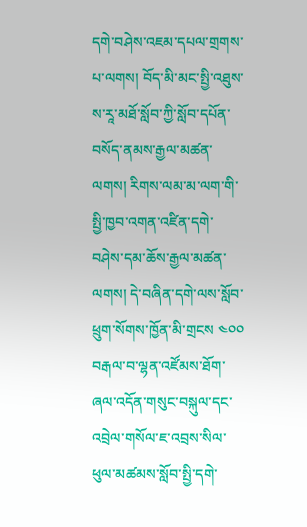དགེ་བཤེས་འཇམ་དཔལ་གྲགས་པ་ལགས། བོད་མི་མང་སྤྱི་འཐུས་ས་རཱ་མཐོ་སློབ་ཀྱི་སློབ་དཔོན་བསོད་ནམས་རྒྱལ་མཚན་ལགས། རིགས་ལམ་མ་ལག་གི་སྤྱི་ཁྱབ་འགན་འཛིན་དགེ་བཤེས་དམ་ཆོས་རྒྱལ་མཚན་ལགས། དེ་བཞིན་དགེ་ལས་སློབ་ཕྲུག་སོགས་ཁྱོན་མི་གྲངས ༤༠༠ བརྒལ་བ་ལྷན་འཛོམས་ཐོག་ཞལ་འདོན་གསུང་བསྐུལ་དང་འབྲེལ་གསོལ་ཇ་འབྲས་སིལ་ཕུལ་མཚམས་སློབ་སྤྱི་དགེ་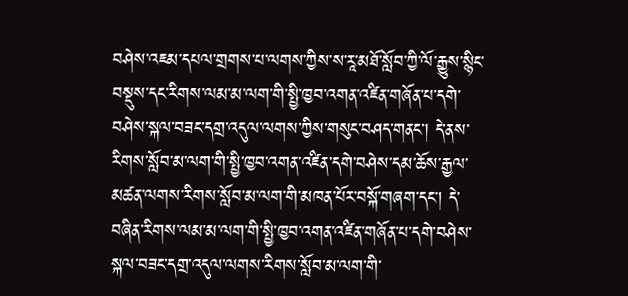བཤེས་འཇམ་དཔལ་གྲགས་པ་ལགས་ཀྱིས་ས་རཱ་མཐོ་སློབ་ཀྱི་ལོ་རྒྱུས་སྙིང་བསྡུས་དང་རིགས་ལམ་མ་ལག་གི་སྤྱི་ཁྱབ་འགན་འཛིན་གཞོན་པ་དགེ་བཤེས་སྐལ་བཟང་དགྲ་འདུལ་ལགས་ཀྱིས་གསུང་བཤད་གནང་། དེ་ནས་རིགས་སློབ་མ་ལག་གི་སྤྱི་ཁྱབ་འགན་འཛིན་དགེ་བཤེས་དམ་ཆོས་རྒྱལ་མཚན་ལགས་རིགས་སློབ་མ་ལག་གི་མཁན་པོར་བསྐོ་གཞག་དང་། དེ་བཞིན་རིགས་ལམ་མ་ལག་གི་སྤྱི་ཁྱབ་འགན་འཛིན་གཞོན་པ་དགེ་བཤེས་སྐལ་བཟང་དགྲ་འདུལ་ལགས་རིགས་སློབ་མ་ལག་གི་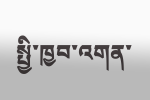སྤྱི་ཁྱབ་འགན་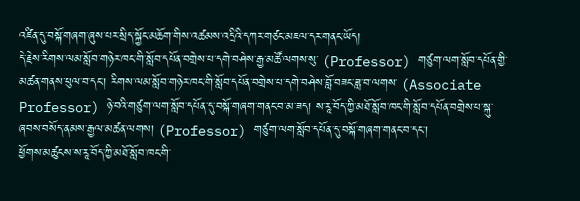འཛིན་དུ་བསྐོ་གཞག་ཞུས་པར་སྲིད་སྐྱོང་མཆོག་གིས་འཚམས་འདྲིའི་དཀར་གཙང་མཇལ་དར་གནང་ཡོད།
དེ་རྗེས་རིགས་ལམ་སློབ་གཉེར་ཁང་གི་སློབ་དཔོན་བགྲེས་པ་དགེ་བཤེས་རྒྱ་མཚོ་ལགས་སུ་ (Professor) གཙུག་ལག་སློབ་དཔོན་གྱི་མཚན་གནས་ཕུལ་བ་དང་། རིགས་ལམ་སློབ་གཉེར་ཁང་གི་སློབ་དཔོན་བགྲེས་པ་དགེ་བཤེས་བློ་བཟང་ཟླ་བ་ལགས་ (Associate Professor) ཉེ་བའི་གཙུག་ལག་སློབ་དཔོན་དུ་བསྐོ་གཞག་གནང་བ་མ་ཟད། ས་རཱ་བོད་ཀྱི་མཐོ་སློབ་ཁང་གི་སློབ་དཔོན་བགྲེས་པ་སྐུ་ཞབས་བསོད་ནམས་རྒྱལ་མཚན་ལགས། (Professor) གཙུག་ལག་སློབ་དཔོན་དུ་བསྐོ་གཞག་གནང་བ་དང་།
ཕྱོགས་མཚུངས་ས་རཱ་བོད་ཀྱི་མཐོ་སློབ་ཁང་གི་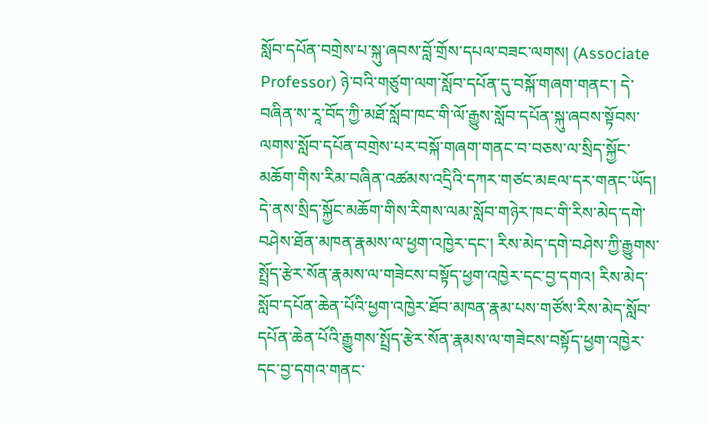སློབ་དཔོན་བགྲེས་པ་སྐུ་ཞབས་བློ་གྲོས་དཔལ་བཟང་ལགས། (Associate Professor) ཉེ་བའི་གཙུག་ལག་སློབ་དཔོན་དུ་བསྐོ་གཞག་གནང་། དེ་བཞིན་ས་རཱ་བོད་ཀྱི་མཐོ་སློབ་ཁང་གི་ལོ་རྒྱུས་སློབ་དཔོན་སྐུ་ཞབས་སྟོབས་ལགས་སློབ་དཔོན་བགྲེས་པར་བསྐོ་གཞག་གནང་བ་བཅས་ལ་སྲིད་སྐྱོང་མཆོག་གིས་རིམ་བཞིན་འཚམས་འདྲིའི་དཀར་གཙང་མཇལ་དར་གནང་ཡོད། དེ་ནས་སྲིད་སྐྱོང་མཆོག་གིས་རིགས་ལམ་སློབ་གཉེར་ཁང་གི་རིས་མེད་དགེ་བཤེས་ཐོན་མཁན་རྣམས་ལ་ཕྱག་འཁྱེར་དང་། རིས་མེད་དགེ་བཤེས་ཀྱི་རྒྱུགས་སྤྲོད་རྩེར་སོན་རྣམས་ལ་གཟེངས་བསྟོད་ཕྱག་འཁྱེར་དང་བྱ་དགའ། རིས་མེད་སློབ་དཔོན་ཆེན་པོའི་ཕྱག་འཁྱེར་ཐོབ་མཁན་རྣམ་པས་གཙོས་རིས་མེད་སློབ་དཔོན་ཆེན་པོའི་རྒྱུགས་སྤྲོད་རྩེར་སོན་རྣམས་ལ་གཟེངས་བསྟོད་ཕྱག་འཁྱེར་དང་བྱ་དགའ་གནང་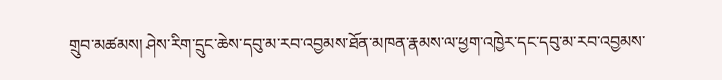གྲུབ་མཚམས། ཤེས་རིག་དྲུང་ཆེས་དབུ་མ་རབ་འབྱམས་ཐོན་མཁན་རྣམས་ལ་ཕྱག་འཁྱེར་དང་དབུ་མ་རབ་འབྱམས་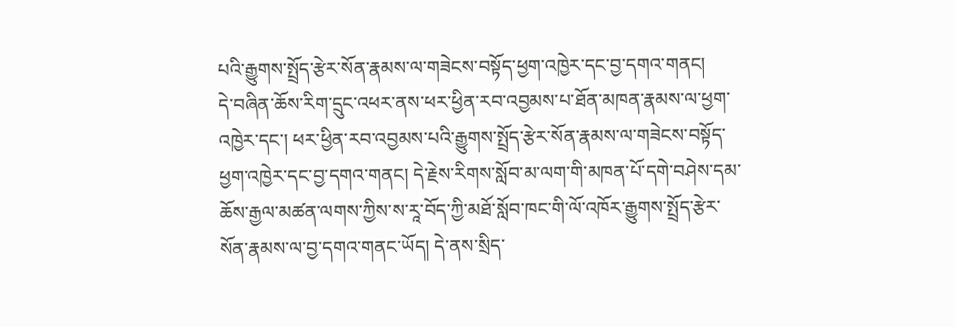པའི་རྒྱུགས་སྤྲོད་རྩེར་སོན་རྣམས་ལ་གཟེངས་བསྟོད་ཕྱག་འཁྱེར་དང་བྱ་དགའ་གནང།
དེ་བཞིན་ཆོས་རིག་དྲུང་འཕར་ནས་ཕར་ཕྱིན་རབ་འབྱམས་པ་ཐོན་མཁན་རྣམས་ལ་ཕྱག་འཁྱེར་དང་། ཕར་ཕྱིན་རབ་འབྱམས་པའི་རྒྱུགས་སྤྲོད་རྩེར་སོན་རྣམས་ལ་གཟེངས་བསྟོད་ཕྱག་འཁྱེར་དང་བྱ་དགའ་གནང། དེ་རྗེས་རིགས་སློབ་མ་ལག་གི་མཁན་པོ་དགེ་བཤེས་དམ་ཆོས་རྒྱལ་མཚན་ལགས་ཀྱིས་ས་རཱ་བོད་ཀྱི་མཐོ་སློབ་ཁང་གི་ལོ་འཁོར་རྒྱུགས་སྤྲོད་རྩེར་སོན་རྣམས་ལ་བྱ་དགའ་གནང་ཡོད། དེ་ནས་སྲིད་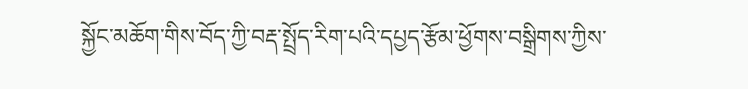སྐྱོང་མཆོག་གིས་བོད་ཀྱི་བརྡ་སྤྲོད་རིག་པའི་དཔྱད་རྩོམ་ཕྱོགས་བསྒྲིགས་ཀྱིས་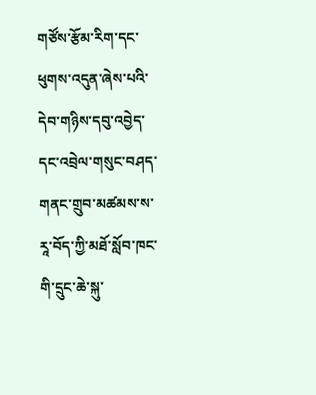གཙོས་རྩོམ་རིག་དང་ཕུགས་འདུན་ཞེས་པའི་དེབ་གཉིས་དབུ་འབྱེད་དང་འབྲེལ་གསུང་བཤད་གནང་གྲུབ་མཚམས་ས་རཱ་བོད་ཀྱི་མཐོ་སློབ་ཁང་གི་དྲུང་ཆེ་སྐུ་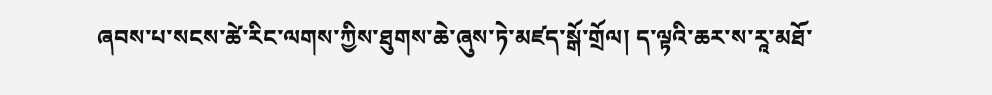ཞབས་པ་སངས་ཚེ་རིང་ལགས་ཀྱིས་ཐུགས་ཆེ་ཞུས་ཏེ་མཛད་སྒོ་གྲོལ། ད་ལྟའི་ཆར་ས་རཱ་མཐོ་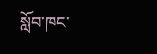སློབ་ཁང་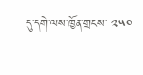དུ་དགེ་ལས་ཁྱོན་གྲངས་ ༢༥༠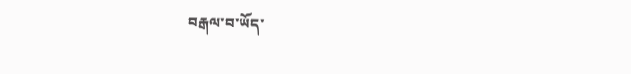བརྒལ་བ་ཡོད་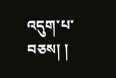འདུག་པ་བཅས། །